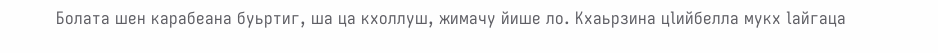Болата шен карабеана буьртиг, ша ца кхоллуш, жимачу йише ло. Кхаьрзина цӏийбелла мукх ӏайгаца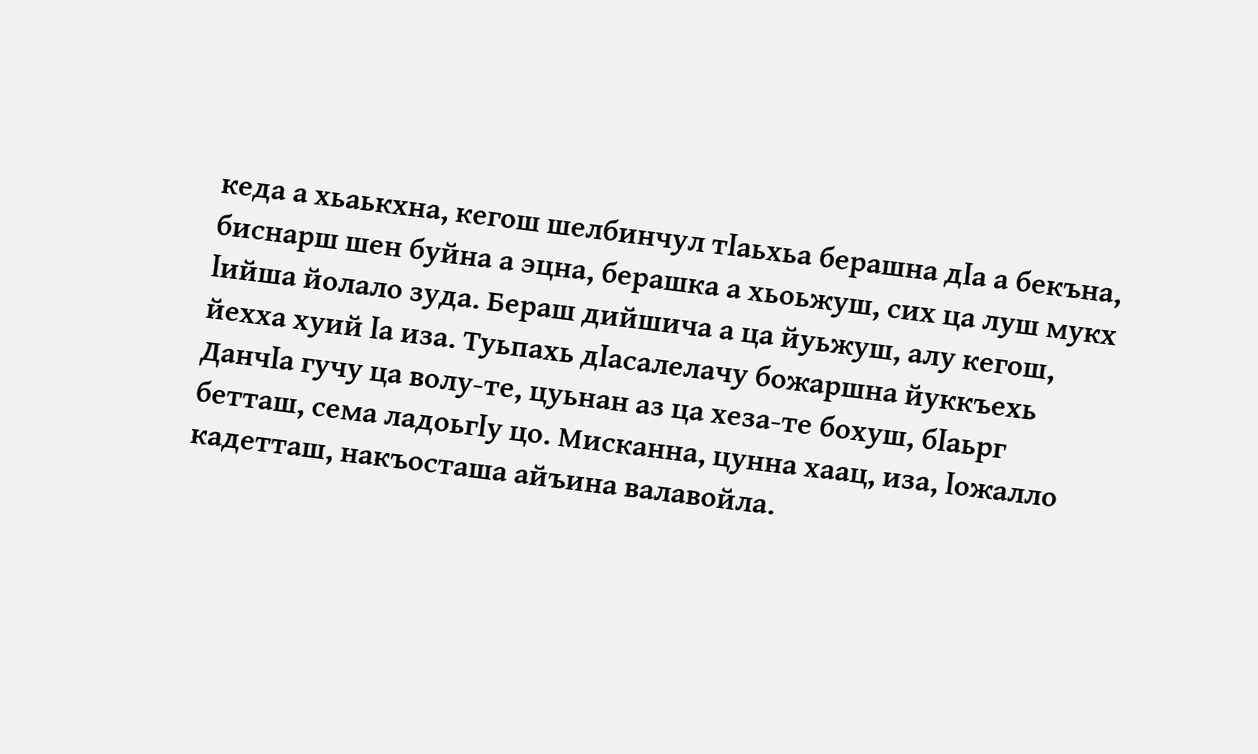кеда а хьаькхна, кегош шелбинчул тӏаьхьа берашна дӏа а бекъна, биснарш шен буйна а эцна, берашка а хьоьжуш, сих ца луш мукх ӏийша йолало зуда. Бераш дийшича а ца йуьжуш, алу кегош, йехха хуий ӏа иза. Туьпахь дӏасалелачу божаршна йуккъехь Данчӏа гучу ца волу-те, цуьнан аз ца хеза-те бохуш, бӏаьрг бетташ, сема ладоьгӏу цо. Мисканна, цунна хаац, иза, ӏожалло кадетташ, накъосташа айъина валавойла.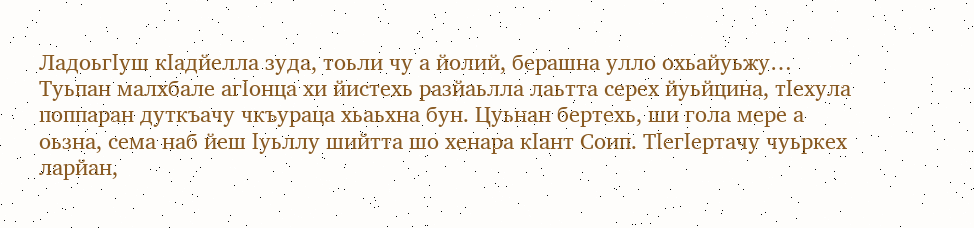Ладоьгӏуш кӏадйелла зуда, тоьли чу а йолий, берашна улло охьайуьжу…
Туьпан малхбале агӏонца хи йистехь разйаьлла лаьтта серех йуьйцина, тӏехула поппаран дуткъачу чкъураца хьаьхна бун. Цуьнан бертехь, ши гола мере а оьзна, сема наб йеш ӏуьллу шийтта шо хенара кӏант Соип. Тӏегӏертачу чуьркех ларйан,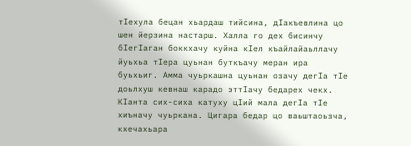тӏехула бецан хьардаш тийсина, дӏакъевлина цо шен йерзина настарш. Халла го дех бисинчу бӏегӏаган боккхачу куйна кӏел къайлайаьллачу йуьхьа тӏера цуьнан буткъачу меран ира буьхьиг. Амма чуьркашна цуьнан озачу дегӏа тӏе доьлхуш кевнаш карадо эттӏачу бедарех чекх. Кӏанта сих-сиха катуху цӏий мала дегӏа тӏе хиъначу чуьркана. Цигара бедар цо ваьштаоьзча, кхечахьара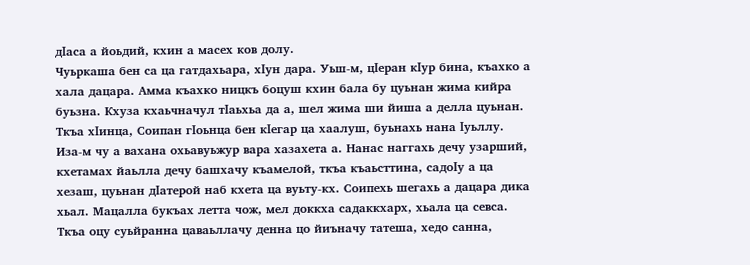дӏаса а йоьдий, кхин а масех ков долу.
Чуьркаша бен са ца гатдахьара, хӏун дара. Уьш-м, цӏеран кӏур бина, къахко а хала дацара. Амма къахко ницкъ боцуш кхин бала бу цуьнан жима кийра буьзна. Кхуза кхаьчначул тӏаьхьа да а, шел жима ши йиша а делла цуьнан. Ткъа хӏинца, Соипан гӏоьнца бен кӏегар ца хаалуш, буьнахь нана ӏуьллу. Иза-м чу а вахана охьавуьжур вара хазахета а. Нанас наггахь дечу узарший, кхетамах йаьлла дечу башхачу къамелой, ткъа къаьсттина, садоӏу а ца хезаш, цуьнан дӏатерой наб кхета ца вуьту-кх. Соипехь шегахь а дацара дика хьал. Мацалла букъах летта чож, мел доккха садаккхарх, хьала ца севса. Ткъа оцу суьйранна цаваьллачу денна цо йиъначу татеша, хедо санна,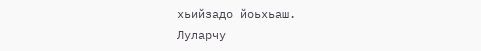хьийзадо йоьхьаш.
Луларчу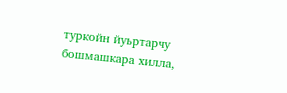туркойн йуьртарчу бошмашкара хилла,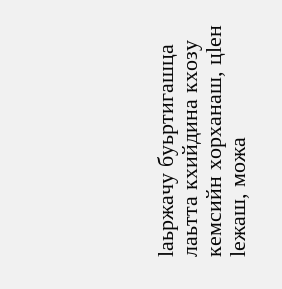ӏаьржачу буьртигашца лаьтта кхийдина кхозу кемсийн хорханаш, цӏен ӏежаш, можа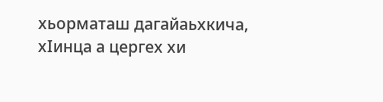хьорматаш дагайаьхкича, хӏинца а цергех хи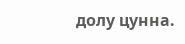долу цунна.